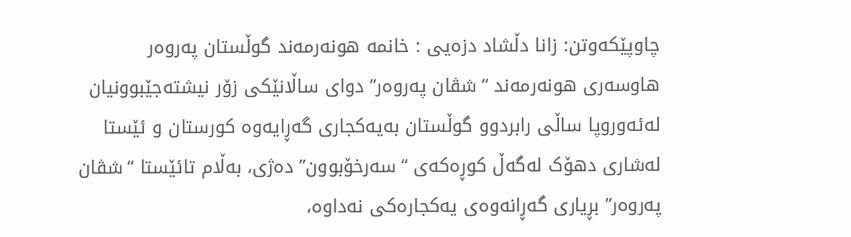چاوپێکەوتن: زانا دڵشاد دزەیی : خانمە ھونەرمەند گوڵستان پەروەر ھاوسەری ھونەرمەند “شڤان پەروەر” دوای ساڵانێکی زۆر نیشتەجێبوونیان لەئەوروپا ساڵی رابردوو گوڵستان بەیەکجاری گەڕایەوە کورستان و ئێستا لەشاری دھۆک لەگەڵ کوڕەکەی “سەرخۆبوون” دەژی، بەڵام تائێستا “شڤان پەروەر” بڕیاری گەڕانەوەی یەکجارەکی نەداوە،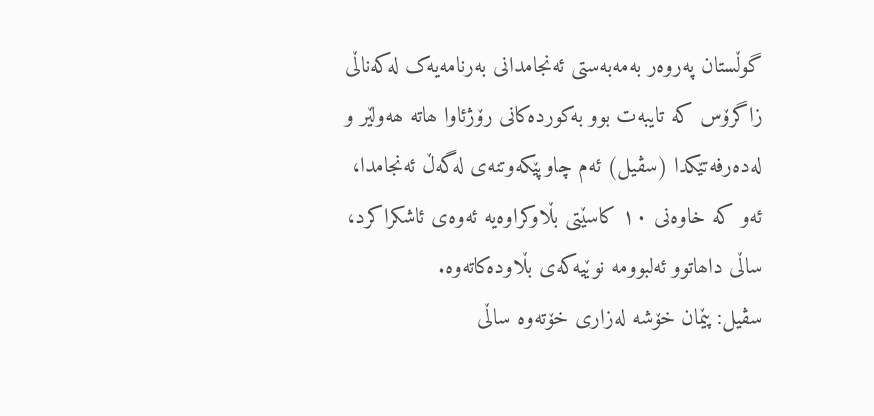گوڵستان پەروەر بەمەبەستی ئەنجامدانی بەرنامەیەک لەکەناڵی زاگرۆس کە تایبەت بوو بەکوردەکانی رۆژئاوا ھاتە ھەولێر و لەدەرفەتێکدا (سڤیل) ئەم چاوپێکەوتنەی لەگەڵ ئەنجامدا، ئەو کە خاوەنی ١٠ کاسێتی بڵاوکراوەیە ئەوەی ئاشکراکرد، ساڵی داھاتوو ئەلبوومە نوێیەکەی بڵاودەکاتەوە.
سڤیل: پێمان خۆشە لەزاری خۆتەوە ساڵی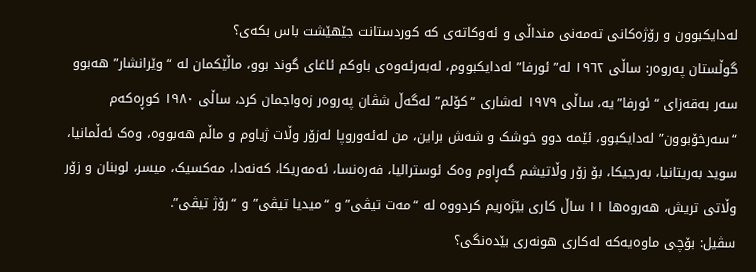لەدایکبوون و رۆژەکانی تەمەنی منداڵی و ئەوکاتەی کە کوردستانت جێھێشت باس بکەی؟
گوڵستان پەروەر: ساڵی ١٩٦٢ لە”ئورفا” لەدایکبووم، لەبەرئەوەی باوکم ئاغای گوند بوو، ماڵێکمان لە “وێرانشار” ھەبوو سەر بەقەزای “ئورفا”یە، ساڵی ١٩٧٩ لەشاری “کۆلم” لەگەڵ شڤان پەروەر زەواجمان کرد، ساڵی ١٩٨٠ کوڕەکەم “سەرخۆبوون” لەدایکبوو، ئێمە دوو خوشک و شەش براین، من لەئەوروپا لەزۆر وڵات ژیاوم و ماڵم ھەبووە، وەک ئەڵمانیا، سوید بەریتانیا، بەرجیکا، بۆ زۆر وڵاتیشم گەڕاوم وەک ئوسترالیا، فەرەنسا، ئەمەریکا، کەنەدا، مەکسیک، میسر، لوبنان و زۆر وڵاتی تریش، ھەروەھا ١١ ساڵ کاری بێژەریم کردووە لە “مەت تیڤی” و “میدیا تیڤی” و “رۆژ تیڤی”.
سڤیل: بۆچی ماوەیەکە لەکاری ھونەری بێدەنگی؟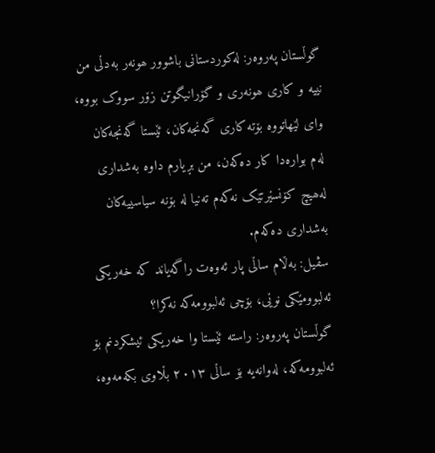گوڵستان پەروەر: لەکوردستانی باشوور ھونەر بەدڵی من نییە و کاری ھونەری و گۆرانیگوتن زۆر سووک بووە، وای لێھاتووە بۆتە کاری گەنجەکان، ئێستا گەنجەکان لەم بوارەدا کار دەکەن، من بڕیارم داوە بەشداری لەھیچ کۆنسێرتێک نەکەم تەنیا لە بۆنە سیاسییەکان بەشداری دەکەم.
سڤیل: بەڵام ساڵی پار ئەوەت راگەیاند کە خەریکی ئەلبوومێکی نوێی، بۆچی ئەلبوومەکە نەکرا؟
گوڵستان پەروەر: راستە ئێستا وا خەریکی ئیشکردنم بۆ ئەلبوومەکە، لەوانەیە بۆ ساڵی ٢٠١٣ بڵاوی بکەمەوە،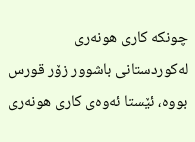چونکە کاری ھونەری لەکوردستانی باشوور زۆر قورس بووە، ئێستا ئەوەی کاری ھونەری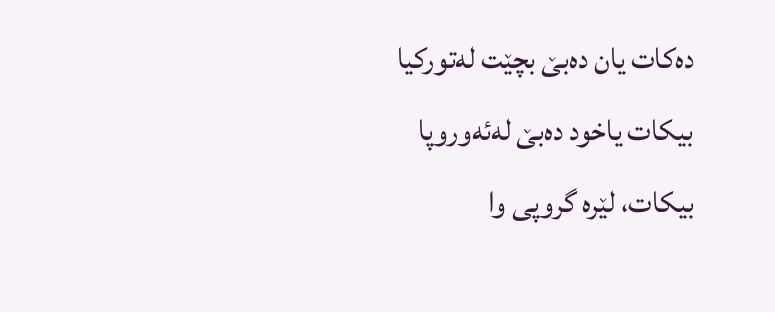دەکات یان دەبێ بچێت لەتورکیا بیکات یاخود دەبێ لەئەوروپا بیکات، لێرە گروپی وا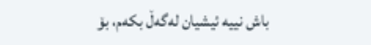باش نییە ئیشیان لەگەڵ بکەم، بۆ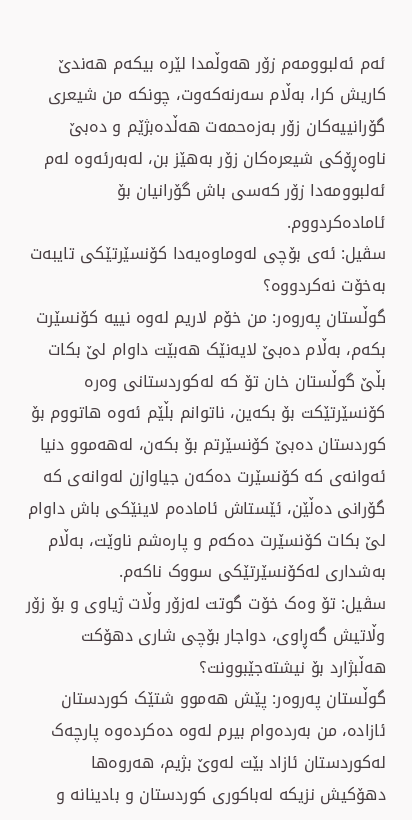ئەم ئەلبوومەم زۆر ھەوڵمدا لێرە بیکەم ھەندێ کاریش کرا، بەڵام سەرنەکەوت، چونکە من شیعری گۆرانییەکان زۆر بەزەحمەت ھەڵدەبژێم و دەبێ ناوەڕۆکی شیعرەکان زۆر بەھێز بن، لەبەرئەوە لەم ئەلبوومەدا زۆر کەسی باش گۆرانیان بۆ ئامادەکردووم.
سڤیل: ئەی بۆچی لەوماوەیەدا کۆنسێرتێکی تایبەت بەخۆت نەکردووە؟
گوڵستان پەروەر: من خۆم لاریم لەوە نییە کۆنسێرت بکەم، بەڵام دەبێ لایەنێک ھەبێت داوام لێ بکات بڵێ گوڵستان خان تۆ کە لەکوردستانی وەرە کۆنسێرتێکت بۆ بکەین، ناتوانم بڵێم ئەوە ھاتووم بۆ کوردستان دەبێ کۆنسێرتم بۆ بکەن، لەھەموو دنیا ئەوانەی کە کۆنسێرت دەکەن جیاوازن لەوانەی کە گۆرانی دەڵێن، ئێستاش ئامادەم لاینێکی باش داوام لێ بکات کۆنسێرت دەکەم و پارەشم ناوێت، بەڵام بەشداری لەکۆنسێرتێکی سووک ناکەم.
سڤیل: تۆ وەک خۆت گوتت لەزۆر وڵات ژیاوی و بۆ زۆر وڵاتیش گەڕاوی، دواجار بۆچی شاری دھۆکت ھەڵبژارد بۆ نیشتەجێبوونت؟
گوڵستان پەروەر: پێش ھەموو شتێک کوردستان ئازادە، من بەردەوام بیرم لەوە دەکردەوە پارچەک لەکوردستان ئازاد بێت لەوێ بژیم، ھەروەھا دھۆکیش نزیکە لەباکوری کوردستان و بادینانە و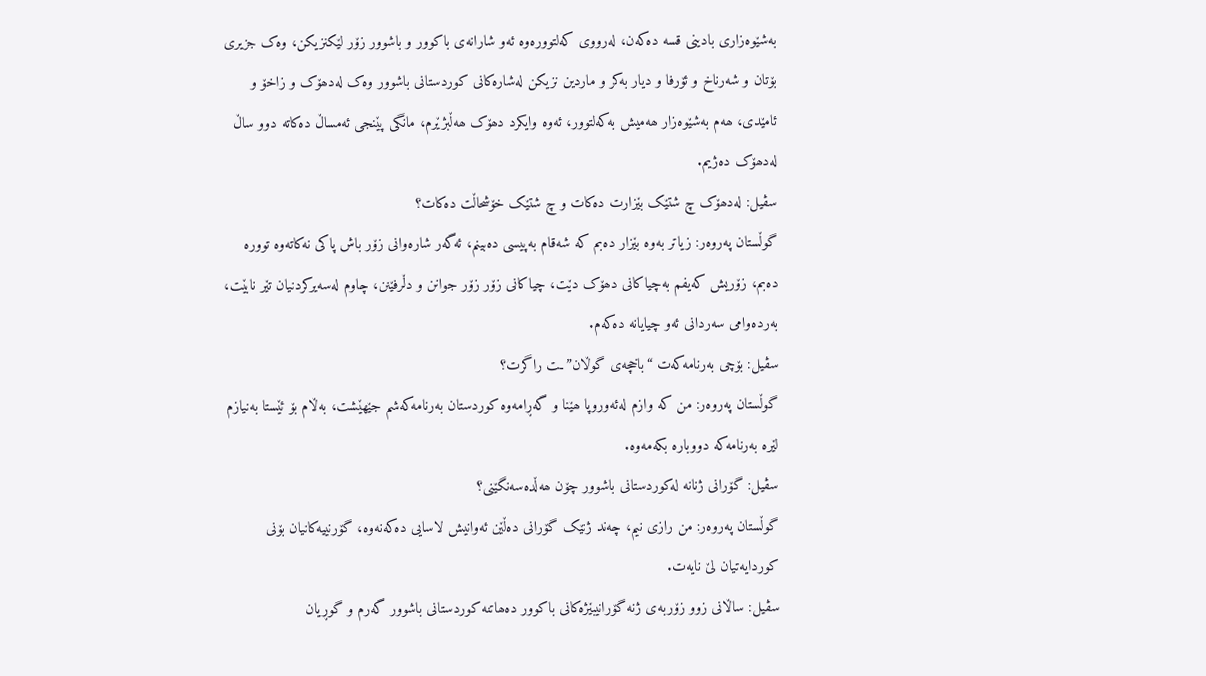بەشێوەزاری بادینی قسە دەکەن، لەرووی کەلتوورەوە ئەو شارانەی باکوور و باشوور زۆر لێکنزیکن، وەک جزیری بۆتان و شەرناخ و ئۆرفا و دیار بەکر و ماردین نزیکن لەشارەکانی کوردستانی باشوور وەک لەدھۆک و زاخۆ و ئامێدی، ھەم بەشێوەزار ھەمیش بەکەلتوور، ئەوە وایکرد دھۆک ھەڵبژێرم، مانگی پێنجی ئەمساڵ دەکاتە دوو ساڵ لەدھۆک دەژیم.
سڤیل: لەدھۆک چ شتێک بێزارت دەکات و چ شتێک خۆشحاڵت دەکات؟
گوڵستان پەروەر: زیاتر بەوە بێزار دەبم کە شەقام بەپیسی دەبینم، ئەگەر شارەوانی زۆر باش پاکی نەکاتەوە توورە دەبم، زۆریش کەیفم بەچیاکانی دھۆک دێت، چیاکانی زۆر زۆر جوانن و دڵرفێنن، چاوم لەسەیرکردنیان تێر نابێت، بەردەوامی سەردانی ئەو چیایانە دەکەم.
سڤیل: بۆچی بەرنامەکەت “باخچەی گوڵان”ـت راگرت؟
گوڵستان پەروەر: من کە وازم لەئەوروپا ھێنا و گەڕامەوە کوردستان بەرنامەکەشم جێھێشت، بەڵام بۆ ئێستا بەنیازم لێرە بەرنامەکە دووبارە بکەمەوە.
سڤیل: گۆرانی ژنانە لەکوردستانی باشوور چۆن ھەڵدەسەنگێنی؟
گوڵستان پەروەر: من رازی نیم، چەند ژنێک گۆرانی دەڵێن ئەوانیش لاسایی دەکەنەوە، گۆرنییەکانیان بۆنی کوردایەتیان لێ نایەت.
سڤیل: ساڵانی زوو زۆربەی ژنە گۆرانیبێژەکانی باکوور دەھاتنە کوردستانی باشوور گەرم و گوڕیان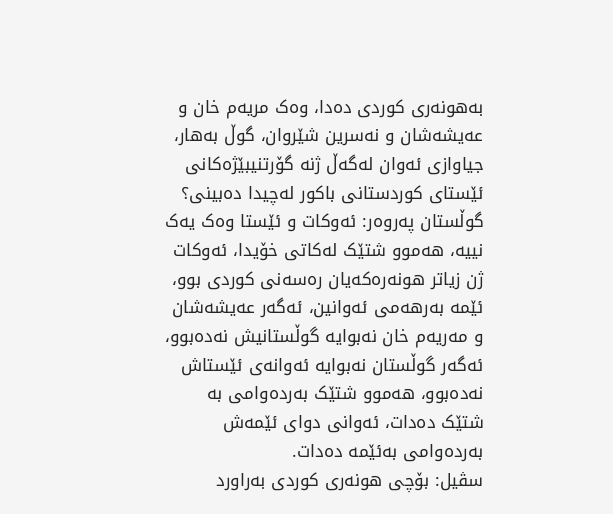بەھونەری کوردی دەدا، وەک مریەم خان و عەیشەشان و نەسرین شێروان، گوڵ بەھار، جیاوازی ئەوان لەگەڵ ژنە گۆرتنیبێژەکانی ئێستای کوردستانی باکور لەچیدا دەبینی؟
گوڵستان پەروەر: ئەوکات و ئێستا وەک یەک نییە، ھەموو شتێک لەکاتی خۆیدا، ئەوکات ژن زیاتر ھونەرەکەیان رەسەنی کوردی بوو، ئێمە بەرھەمی ئەوانین، ئەگەر عەیشەشان و مەریەم خان نەبوایە گوڵستانیش نەدەبوو، ئەگەر گوڵستان نەبوایە ئەوانەی ئێستاش نەدەبوو، ھەموو شتێک بەردەوامی بە شتێک دەدات، ئەوانی دوای ئێمەش بەردەوامی بەئێمە دەدات.
سڤیل: بۆچی ھونەری کوردی بەراورد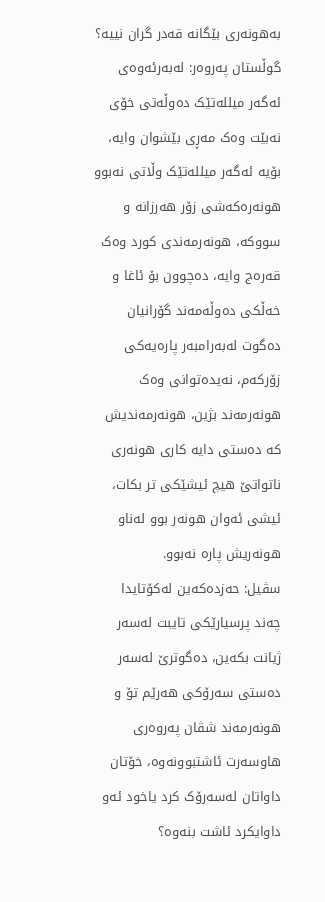بەھونەری بێگانە قەدر گران نییە؟
گوڵستان پەروەر: لەبەرئەوەی ئەگەر میللەتێک دەوڵەتی خۆی نەبێت وەک مەڕی بێشوان وایە، بۆیە ئەگەر میللەتێک وڵاتی نەبوو ھونەرەکەشی زۆر ھەرزانە و سووکە، ھونەرمەندی کورد وەک قەرەج وایە، دەچوون بۆ ئاغا و خەڵکی دەوڵەمەند گۆرانیان دەگوت لەبەرامبەر پارەیەکی زۆرکەم، نەیدەتوانی وەک ھونەرمەند بژین، ھونەرمەندیش کە دەستی دایە کاری ھونەری ناتواتێ ھیچ ئیشێکی تر بکات، ئیشی ئەوان ھونەر بوو لەناو ھونەریش پارە نەبوو.
سڤیل: حەزدەکەین لەکۆتایدا چەند پرسیارێکی تایبت لەسەر ژیانت بکەین، دەگوترێ لەسەر دەستی سەرۆکی ھەرێم تۆ و ھونەرمەند شڤان پەروەری ھاوسەرت ئاشتبوونەوە، خۆتان داواتان لەسەرۆک کرد یاخود ئەو داوایکرد ئاشت بنەوە؟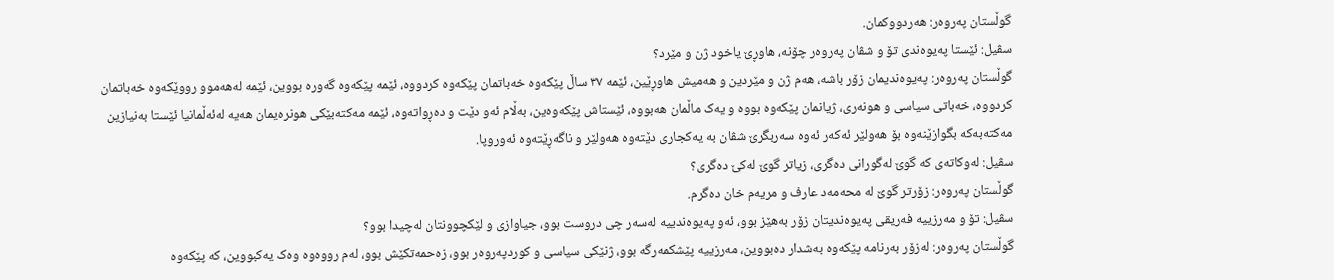گوڵستان پەروەر: ھەردووکمان.
سڤیل: ئێستا پەیوەندی تۆ و شڤان پەروەر چۆنە، ھاوڕێ یاخود ژن و مێرد؟
گوڵستان پەروەر: پەیوەندیمان زۆر باشە، ھەم ژن و مێردین و ھەمیش ھاوڕێین، ئێمە ٣٧ ساڵ پێکەوە خەباتمان پێکەوە کردووە، ئێمە پێکەوە گەورە بووین، ئێمە لەھەموو رووێکەوە خەباتمان کردووە، خەباتی سیاسی و ھونەری، ژیانمان پێکەوە بووە و یەک ماڵمان ھەبووە، ئێستاش پێکەوەین، بەڵام ئەو دێت و دەڕواتەوە، ئێمە مەکتەبێکی ھونرەیمان ھەیە لەئەڵمانیا ئێستا بەنیازین مەکتەبەکە بگوازێنەوە بۆ ھەولێر ئەکەر ئەوە سەربگرێ شڤان بە یەکجاری دێتەوە ھەولێر و ناگەڕێتەوە ئەوروپا.
سڤیل: لەوکاتەی کە گوێ لەگورانی دەگری، زیاتر گوێ لەکێ دەگری؟
گوڵستان پەروەر: زۆرتر گوێ لە محەمەد عارف و مریەم خان دەگرم.
سڤیل: تۆ و مەرزییە فەریقی پەیوەندیتان زۆر بەھێز بوو، ئەو پەیوەندییە لەسەر چی دروست بوو، جیاوازی و لێکچوونتان لەچیدا بوو؟
گوڵستان پەروەر: لەزۆر بەرنامە پێکەوە بەشدار دەبووین، مەرزییە پێشکمەرگە بوو، ژنێکی سیاسی و کوردپەروەر بوو، زەحمەتکێش بوو، لەم رووەوە وەک یەکبووین، کە پێکەوە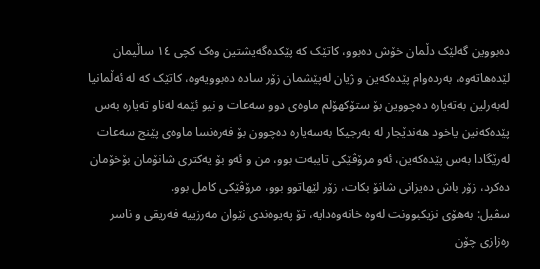دەبووین گەلێک دڵمان خۆش دەبوو، کاتێک کە پێکدەگەیشتین وەک کچی ١٤ ساڵیمان لێدەھاتەوە، بەردەوام پێدەکەین و ژیان لەپێشمان زۆر سادە دەبوویەوە، کاتێک کە لە ئەڵمانیا لەبەرلین بەتەیارە دەچووین بۆ ستۆکھۆلم ماوەی دوو سەعات و نیو ئێمە لەناو تەیارە بەس پێدەکەنین یاخود ھەندێجار لە بەرجیکا بەسەیارە دەچوون بۆ فەرەنسا ماوەی پێنج سەعات لەرێگادا بەس پێدەکەین، ئەو مرۆڤێکی تایبەت بوو، من و ئەو بۆ یەکتری شانۆمان بۆخۆمان دەکرد، زۆر باش دەیزانی شانۆ بکات، زۆر لێھاتوو بوو، مرۆڤێکی کامل بوو.
سڤیل: بەھۆی نزیکبوونت لەوە خانەوەدایە، تۆ پەیوەندی نێوان مەرزییە فەریقی و ناسر رەزازی چۆن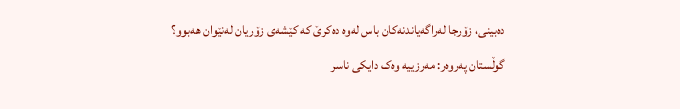دەبینی، زۆرجا لەراگەیاندنەکان باس لەوە دەکرێ کە کێشەی زۆریان لەنێوان ھەبوو؟
گوڵستان پەروەر: مەرزییە وەک دایکی ناسر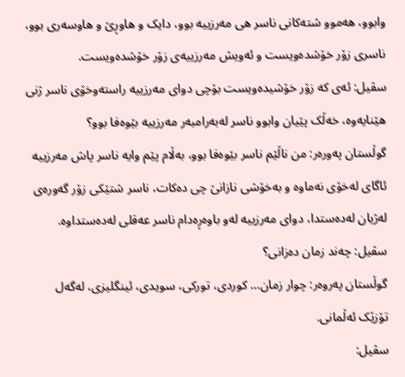وابوو، ھەموو شتەکانی ناسر ھی مەرزییە بوو، دایک و ھاوڕێ و ھاوسەری بوو، ناسری زۆر خۆشدەویست و ئەویش مەرزییەی زۆر خۆشدەویست.
سڤیل: ئەی کە زۆر خۆشیدەویست بۆچی دوای مەرزییە راستەوخۆی ناسر ژنی ھێنایەوە، خەڵک پێیان وابوو ناسر لەبەرامبەر مەرزییە بێوەفا بوو؟
گوڵستان پەورەر: من ناڵێم ناسر بێوەفا بوو، بەڵام پێم وایە ناسر پاش مەرزییە ئاگای لەخۆی نەماوە و بەخۆشی نازانێ چی دەکات، ناسر شتێکی زۆر گەورەی لەژیان لەدەستدا، دوای مەرزییە لەو باوەڕەدام ناسر عەقلی لەدەستداوە.
سڤیل: چەند زمان دەزانی؟
گوڵستان پەروەر: چوار زمان… کوردی، تورکی، سویدی، ئینگلیزی، لەگەل تۆزێک ئەڵمانی.
سڤیل: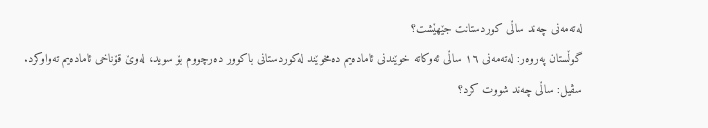لەتەمەنی چەند ساڵی کوردستانت جێھێشت؟
گوڵستان پەروەر: لەتەمەنی ١٦ ساڵی ئەوکاتە خوێندنی ئامادەیم دەمخوێند لەکوردستانی باکوور دەرچووم بۆ سوید، لەوێ قۆناخی ئامادەیم تەواوکرد.
سڤیل: ساڵی چەند شووت کرد؟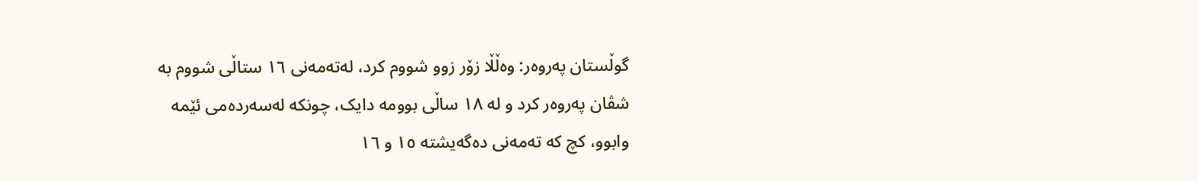گوڵستان پەروەر: وەڵڵا زۆر زوو شووم کرد، لەتەمەنی ١٦ ستاڵی شووم بە شڤان پەروەر کرد و لە ١٨ ساڵی بوومە دایک، چونکە لەسەردەمی ئێمە وابوو، کچ کە تەمەنی دەگەیشتە ١٥ و ١٦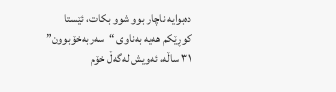دەبوایە ناچار بوو شوو بکات، ئێستا کوڕێکم ھەیە بەناوی “سەربەخۆبوون” ٣١ ساڵە، ئەویش لەگەڵ خۆم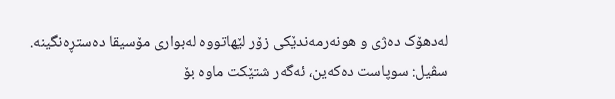لەدھۆک دەژی و ھونەرمەندێکی زۆر لێھاتووە لەبواری مۆسیقا دەستڕەنگینە.
سڤیل: سوپاست دەکەین، ئەگەر شتێکت ماوە بۆ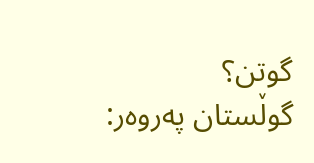گوتن؟
گوڵستان پەروەر: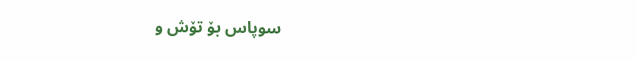سوپاس بۆ تۆش و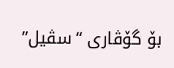بۆ گۆڤاری “سڤیل”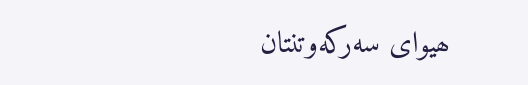ھیوای سەرکەوتنتان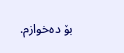بۆ دەخوازم.